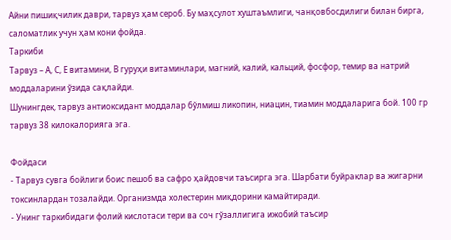Айни пишиқчилик даври, тарвуз ҳам сероб. Бу маҳсулот хуштаъмлиги, чанқовбосдилиги билан бирга, саломатлик учун ҳам кони фойда.
Таркиби
Тарвуз – А, С, Е витамини, В гуруҳи витаминлари, магний, калий, кальций, фосфор, темир ва натрий моддаларини ўзида сақлайди.
Шунингдек, тарвуз антиоксидант моддалар бўлмиш ликопин, ниацин, тиамин моддаларига бой. 100 гр тарвуз 38 килокалорияга эга.

Фойдаси
- Тарвуз сувга бойлиги боис пешоб ва сафро ҳайдовчи таъсирга эга. Шарбати буйраклар ва жигарни токсинлардан тозалайди. Организмда холестерин миқдорини камайтиради.
- Унинг таркибидаги фолий кислотаси тери ва соч гўзаллигига ижобий таъсир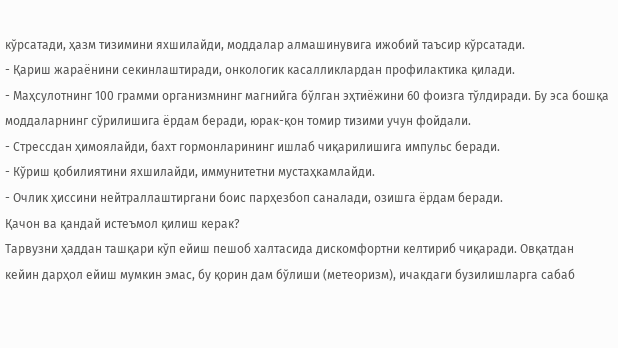кўрсатади, ҳазм тизимини яхшилайди, моддалар алмашинувига ижобий таъсир кўрсатади.
- Қариш жараёнини секинлаштиради, онкологик касалликлардан профилактика қилади.
- Маҳсулотнинг 100 грамми организмнинг магнийга бўлган эҳтиёжини 60 фоизга тўлдиради. Бу эса бошқа моддаларнинг сўрилишига ёрдам беради, юрак-қон томир тизими учун фойдали.
- Стрессдан ҳимоялайди, бахт гормонларининг ишлаб чиқарилишига импульс беради.
- Кўриш қобилиятини яхшилайди, иммунитетни мустаҳкамлайди.
- Очлик ҳиссини нейтраллаштиргани боис парҳезбоп саналади, озишга ёрдам беради.
Қачон ва қандай истеъмол қилиш керак?
Тарвузни ҳаддан ташқари кўп ейиш пешоб халтасида дискомфортни келтириб чиқаради. Овқатдан кейин дарҳол ейиш мумкин эмас, бу қорин дам бўлиши (метеоризм), ичакдаги бузилишларга сабаб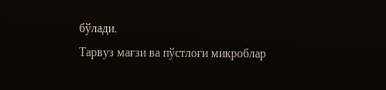бўлади.
Тарвуз мағзи ва пўстлоғи микроблар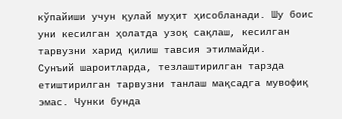кўпайиши учун қулай муҳит ҳисобланади. Шу боис уни кесилган ҳолатда узоқ сақлаш, кесилган тарвузни харид қилиш тавсия этилмайди.
Сунъий шароитларда, тезлаштирилган тарзда етиштирилган тарвузни танлаш мақсадга мувофиқ эмас. Чунки бунда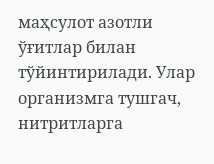маҳсулот азотли ўғитлар билан тўйинтирилади. Улар организмга тушгач, нитритларга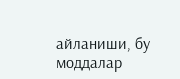айланиши, бу моддалар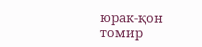юрак-қон томир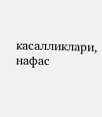касалликлари, нафас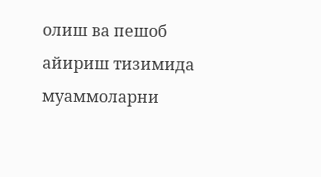олиш ва пешоб айириш тизимида муаммоларни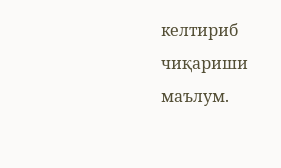келтириб чиқариши маълум.